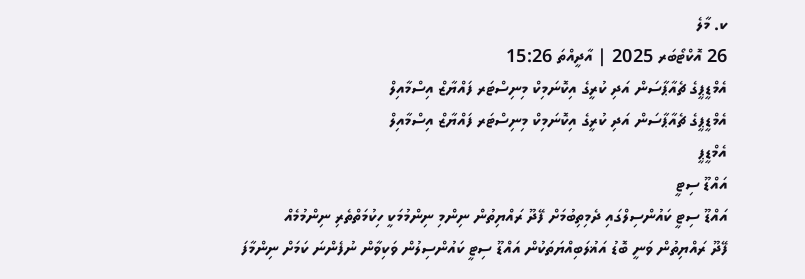ކ. މާލެ
26 އޮކްޓޯބަރ 2025 | އާދީއްތަ 15:26
އެމްޑީޕީގެ ޗެއާޕާސަން އަދި ކުރީގެ އިކޮނަމިކް މިނިސްޓަރ ފައްޔާޒް އިސްމާއިލް
އެމްޑީޕީގެ ޗެއާޕާސަން އަދި ކުރީގެ އިކޮނަމިކް މިނިސްޓަރ ފައްޔާޒް އިސްމާއިލް
އެމްޑީޕީ
އައްޑޫ ސިޓީ
އައްޑޫ ސިޓީ ކައުންސިލްގައި ދެމިތިބުމަށް ފޭދޫ ރައްޔިތުން ނިންމި ނިންމުމަކީ ހިކުމަތްތެރި ނިންމުމެއް
ފޭދޫ ރައްޔިތުން ވަނީ ބޮޑު އަޣުލަބިއްޔަތަކުން އައްޑޫ ސިޓީ ކައުންސިލުން ވަކިވާން ނުފެންނަ ކަމަށް ނިންމާފަ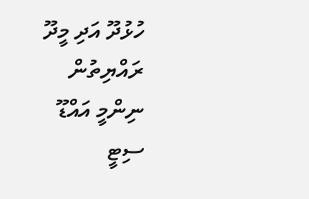ހުޅުދޫ އަދި މީދޫ ރައްޔިތުން ނިންމީ އައްޑޫ ސިޓީ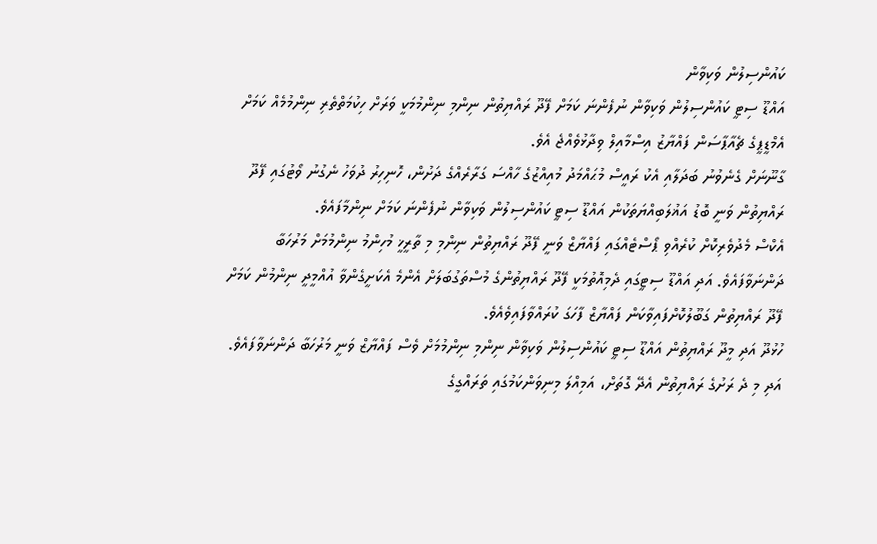ކައުންސިލުން ވަކިވާން
އައްޑޫ ސިޓީ ކައުންސިލުން ވަކިވާން ނުފެންނަ ކަމަށް ފޭދޫ ރައްޔިތުން ނިންމި ނިންމުމަކީ ވަރަށް ހިކުމަތްތެރި ނިންމުމެއް ކަމަށް އެމްޑީޕީގެ ޗެއާޕާސަން ފައްޔާޒު އިސްމާއިލް ވިދާޅުވެއްޖެ އެވެ.
ގާނޫނަށް ގެނެވުނު ބަދަލާއި އެކު ރައީސް މުޙައްމަދު މުއިއްޒުގެ ހާއްސަ ގަރާރެއްގެ ދަށުން، ހޮނިހިރު ދުވަހު ނެގުނު ވޯޓުގައި ފޭދޫ ރައްޔިތުން ވަނީ ބޮޑު އަޣުލަބިއްޔަތަކުން އައްޑޫ ސިޓީ ކައުންސިލުން ވަކިވާން ނުފެންނަ ކަމަށް ނިންމާފައެވެ.
އެކްސް މެދުވެރިކޮށް ކުރެއްވި ޕޯސްޓެއްގައި ފައްޔާޒް ވަނީ ފޭދޫ ރައްޔިތުން ނިންމި މި ތާރީޚީ މުހިންމު ނިންމުމަށް މަރުހަބާ ދަންނަވާފައެވެ. އަދި އައްޑޫ ސިޓީގައި ދެމިއޮތުމަކީ ފޭދޫ ރައްޔިތުންގެ މުސްތަގުބަލަށް އެންމެ އެކަށީގެންވާ އުއްމީދީ ނިންމުން ކަމަށް ފޭދޫ ރައްޔިތުން ގަބޫލުކޮށްފައިވާކަން ފައްޔާޒް ފާހަގަ ކުރައްވާފައިވެއެވެ.
ހުޅުދޫ އަދި މީދޫ ރައްޔިތުން އައްޑޫ ސިޓީ ކައުންސިލުން ވަކިވާން ނިންމި ނިންމުމަށް ވެސް ފައްޔާޒް ވަނީ މަރުހަބާ ދަންނަވާފައެވެ. އަދި މި ދެ ރަށުގެ ރައްޔިތުން އެދޭ ގޮތަށް، އަމިއްލަ މިނިވަންކަމުގައި ތަރައްގީގެ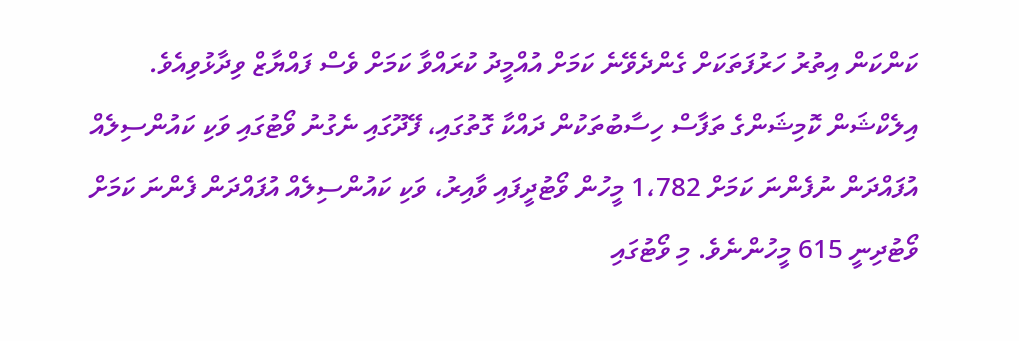ކަންކަން އިތުރު ހަރުފަތަކަށް ގެންދެވޭނެ ކަމަށް އުއްމީދު ކުރައްވާ ކަމަށް ވެސް ފައްޔާޒް ވިދާޅުވިއެވެ.
އިލެކްޝަން ކޮމިޝަންގެ ތަފާސް ހިސާބުތަކުން ދައްކާ ގޮތުގައި، ފޭދޫގައި ނެގުނު ވޯޓުގައި ވަކި ކައުންސިލެއް އުފައްދަން ނުފެންނަ ކަމަށް 1،782 މީހުން ވޯޓުދީފައި ވާއިރު، ވަކި ކައުންސިލެއް އުފައްދަން ފެންނަ ކަމަށް ވޯޓުދިނީ 615 މީހުންނެވެ. މި ވޯޓުގައި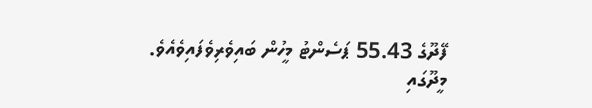ފޭދޫގެ 55.43 ޕަސެންޓު މީހުން ބައިވެރިވެފައިވެއެވެ.
މީދޫގައި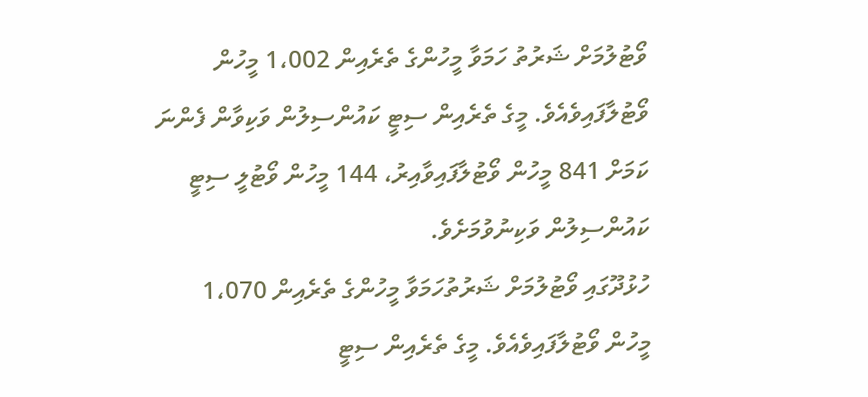ވޯޓުލުމަށް ޝަރުތު ހަމަވާ މީހުންގެ ތެރެއިން 1،002 މީހުން ވޯޓުލާފައިވެއެވެ. މީގެ ތެރެއިން ސިޓީ ކައުންސިލުން ވަކިވާން ފެންނަ ކަމަށް 841 މީހުން ވޯޓުލާފައިވާއިރު، 144 މީހުން ވޯޓުލީ ސިޓީ ކައުންސިލުން ވަކިނުވުމަށެވެ.
ހުޅުދޫގައި ވޯޓުލުމަށް ޝަރުތުހަމަވާ މީހުންގެ ތެރެއިން 1،070 މީހުން ވޯޓުލާފައިވެއެވެ. މީގެ ތެރެއިން ސިޓީ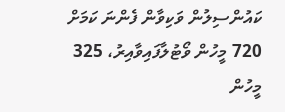ކައުންސިލުން ވަކިވާން ފެންނަ ކަމަށް 720 މީހުން ވޯޓުލާފައިވާއިރު، 325 މީހުން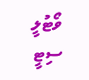ވޯޓުލީ ސިޓީ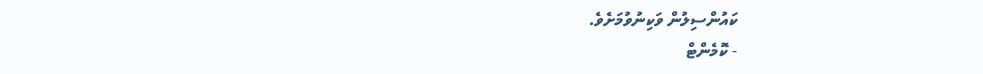ކައުންސިލުން ވަކިނުވުމަށެވެ.
- ކޮމެންޓް